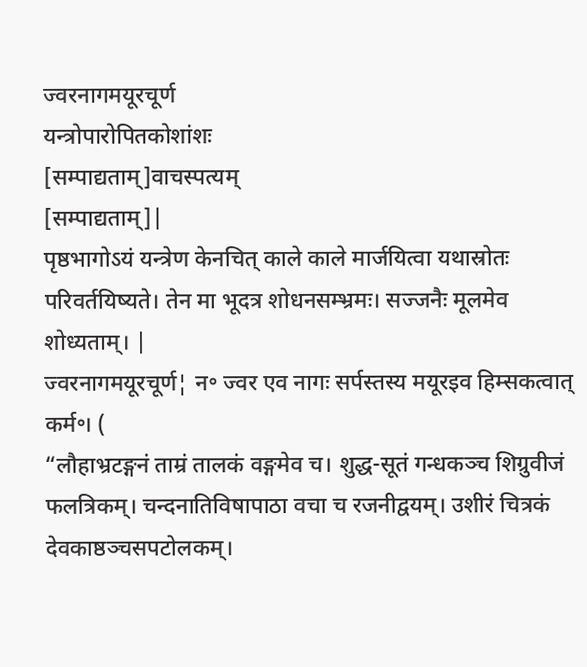ज्वरनागमयूरचूर्ण
यन्त्रोपारोपितकोशांशः
[सम्पाद्यताम्]वाचस्पत्यम्
[सम्पाद्यताम्]|
पृष्ठभागोऽयं यन्त्रेण केनचित् काले काले मार्जयित्वा यथास्रोतः परिवर्तयिष्यते। तेन मा भूदत्र शोधनसम्भ्रमः। सज्जनैः मूलमेव शोध्यताम्। |
ज्वरनागमयूरचूर्ण¦ न॰ ज्वर एव नागः सर्पस्तस्य मयूरइव हिम्सकत्वात् कर्म॰। (
“लौहाभ्रटङ्गनं ताम्रं तालकं वङ्गमेव च। शुद्ध-सूतं गन्धकञ्च शिग्रुवीजं फलत्रिकम्। चन्दनातिविषापाठा वचा च रजनीद्वयम्। उशीरं चित्रकं देवकाष्ठञ्चसपटोलकम्।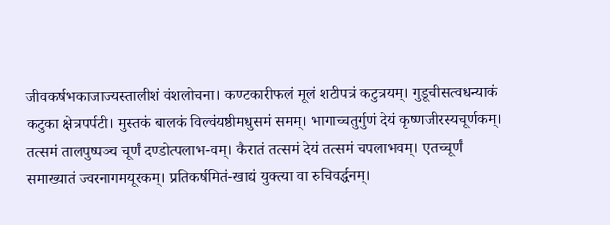जीवकर्षभकाजाज्यस्तालीशं वंशलोचना। कण्टकारीफलं मूलं शटीपत्रं कटुत्रयम्। गुडूचीसत्वधन्याकं कटुका क्षेत्रपर्पटी। मुस्तकं बालकं विल्वंयष्ठीमधुसमं समम्। भागाच्चतुर्गुणं देयं कृष्णजीरस्यचूर्णकम्। तत्समं तालपुष्पञ्च चूर्णं दण्डोत्पलाभ-वम्। कैरातं तत्समं देयं तत्समं चपलाभवम्। एतच्चूर्णं समाख्यातं ज्वरनागमयूरकम्। प्रतिकर्षमितं-खाद्यं युक्त्या वा रुचिवर्द्धनम्।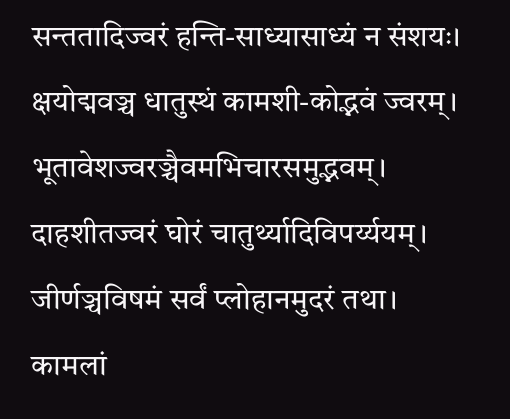सन्ततादिज्वरं हन्ति-साध्यासाध्यं न संशयः। क्षयोद्मवञ्च धातुस्थं कामशी-कोद्भवं ज्वरम्। भूतावेशज्वरञ्चैवमभिचारसमुद्भवम्। दाहशीतज्वरं घोरं चातुर्थ्यादिविपर्य्ययम्। जीर्णञ्चविषमं सर्वं प्लोहानमुदरं तथा। कामलां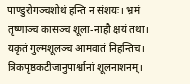पाण्डुरोगञ्चशोथं हन्ति न संशयः। भ्रमं तृष्णाञ्च कासञ्च शूला-नाहौ क्षयं तथा। यकृतं गुल्मशूलञ्च आमवातं निहन्तिच। त्रिकपृष्ठकटीजानुपार्श्वानां शूलनाशनम्।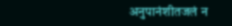अनुपानंशीतजलं न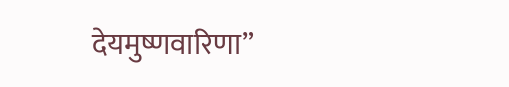देयमुष्णवारिणा”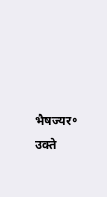भैषज्यर॰ उक्ते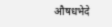औषधभेदे